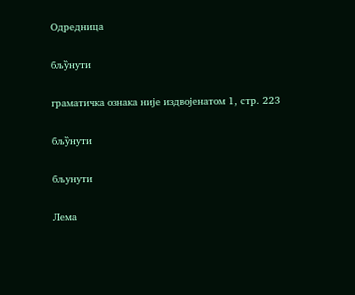Одредница

бљу̏нути

граматичка ознака није издвојенатом 1, стр. 223

бљу̏нути

бљунути

Лема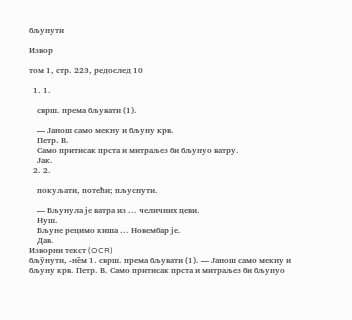бљунути

Извор

том 1, стр. 223, редослед 10

  1. 1.

    сврш. према бљувати (1).

    — Јанош само мекну и бљуну крв.
    Петр. В.
    Само притисак прста и митраљез би бљунуо ватру.
    Јак.
  2. 2.

    покуљати, потећи; пљуснути.

    — Бљунула је ватра из ... челичних цеви.
    Нуш.
    Бљуне рецимо киша ... Новембар је.
    Дав.
Изворни текст (OCR)
бљу̏нути, -не̄м 1. сврш. према бљувати (1). — Јанош само мекну и бљуну крв. Петр. В. Само притисак прста и митраљез би бљунуо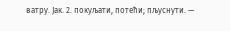ватру. Јак. 2. покуљати, потећи; пљуснути. —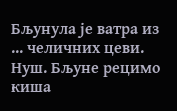Бљунула је ватра из ... челичних цеви. Нуш. Бљуне рецимо киша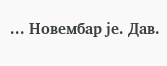... Новембар је. Дав.